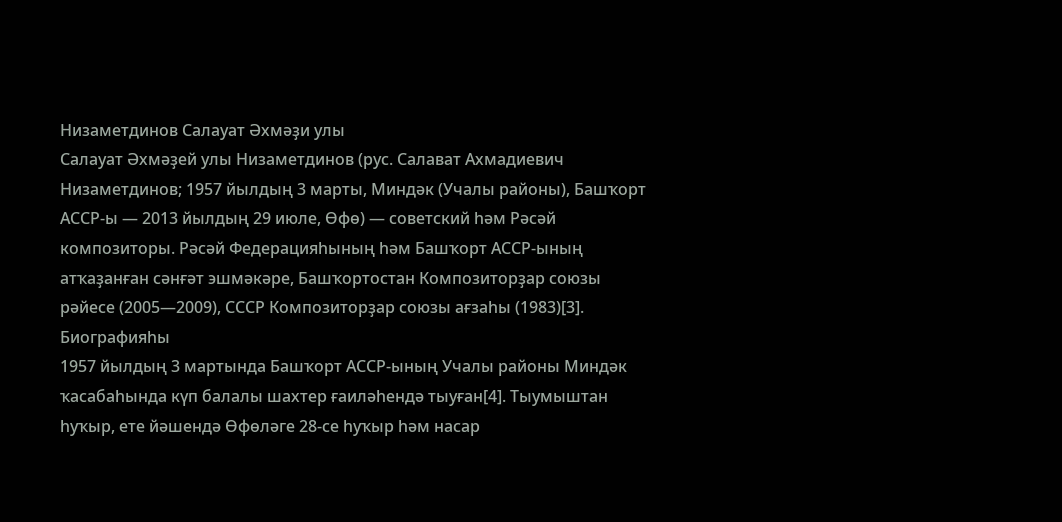Низаметдинов Салауат Әхмәҙи улы
Салауат Әхмәҙей улы Низаметдинов (рус. Салават Ахмадиевич Низаметдинов; 1957 йылдың 3 марты, Миндәк (Учалы районы), Башҡорт АССР-ы — 2013 йылдың 29 июле, Өфө) — советский һәм Рәсәй композиторы. Рәсәй Федерацияһының һәм Башҡорт АССР-ының атҡаҙанған сәнғәт эшмәкәре, Башҡортостан Композиторҙар союзы рәйесе (2005—2009), СССР Композиторҙар союзы ағзаһы (1983)[3].
Биографияһы
1957 йылдың 3 мартында Башҡорт АССР-ының Учалы районы Миндәк ҡасабаһында күп балалы шахтер ғаиләһендә тыуған[4]. Тыумыштан һуҡыр, ете йәшендә Өфөләге 28-се һуҡыр һәм насар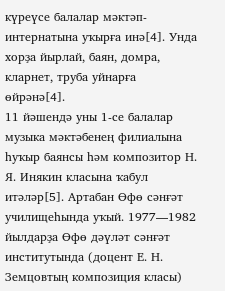күреүсе балалар мәктәп-интернатына уҡырға инә[4]. Унда хорҙа йырлай, баян, домра, кларнет, труба уйнарға өйрәнә[4].
11 йәшендә уны 1-се балалар музыка мәктәбенең филиалына һуҡыр баянсы һәм композитор Н. Я. Инякин класына ҡабул итәләр[5]. Артабан Өфө сәнғәт училищеһында уҡый. 1977—1982 йылдарҙа Өфө дәүләт сәнғәт институтында (доцент Е. Н. Земцовтың композиция класы)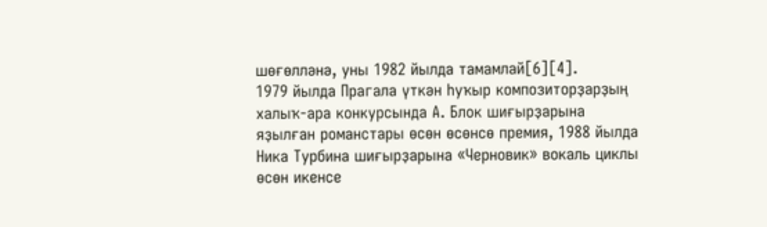шөғөлләнә, уны 1982 йылда тамамлай[6][4].
1979 йылда Прагала үткән һуҡыр композиторҙарҙың халыҡ-ара конкурсында А. Блок шиғырҙарына яҙылған романстары өсөн өсөнсө премия, 1988 йылда Ника Турбина шиғырҙарына «Черновик» вокаль циклы өсөн икенсе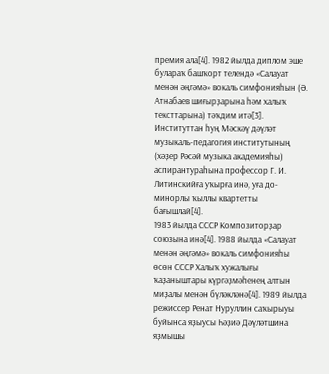премия ала[4]. 1982 йылда диплом эше булараҡ башҡорт телендә «Салауат менән әңгәмә» вокаль симфонияһын (Ә. Атнабаев шиғырҙарына һәм халыҡ тексттарына) тәҡдим итә[3].
Институттан һуң Мәскәү дәүләт музыкаль-педагогия институтының (хәҙер Рәсәй музыка академияһы) аспирантураһына профессор Г. И. Литинскийға уҡырға инә, уға до-минорлы ҡыллы квартетты бағышлай[4].
1983 йылда СССР Композиторҙар союзына инә[4]. 1988 йылда «Салауат менән әңгәмә» вокаль симфонияһы өсөн СССР Халыҡ хужалығы ҡаҙаныштары күргәҙмәһенең алтын миҙалы менән бүләкләнә[4]. 1989 йылда режиссер Ренат Нуруллин саҡырыуы буйынса яҙыусы Һәҙиә Дәүләтшина яҙмышы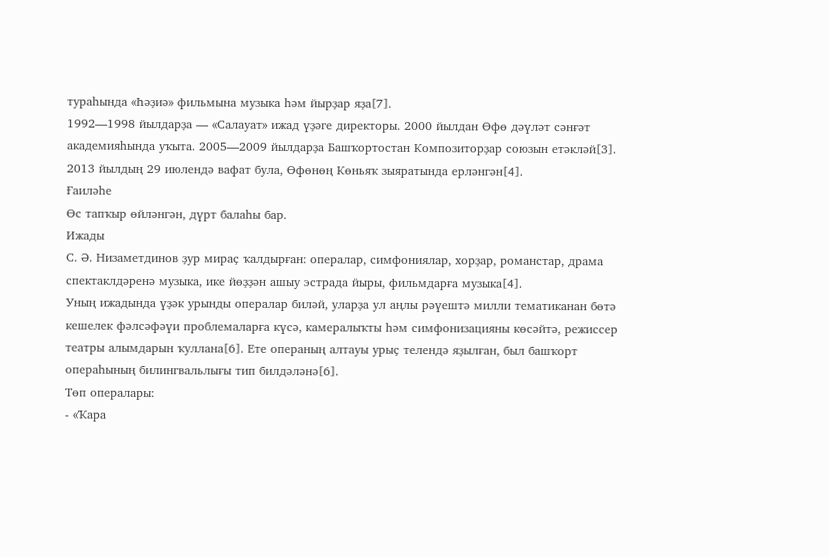тураһында «Һәҙиә» фильмына музыка һәм йырҙар яҙа[7].
1992—1998 йылдарҙа — «Салауат» ижад үҙәге директоры. 2000 йылдан Өфө дәүләт сәнғәт академияһында уҡыта. 2005—2009 йылдарҙа Башҡортостан Композиторҙар союзын етәкләй[3].
2013 йылдың 29 июлендә вафат була, Өфөнөң Көньяҡ зыяратында ерләнгән[4].
Ғаиләһе
Өс тапҡыр өйләнгән, дүрт балаһы бар.
Ижады
С. Ә. Низаметдинов ҙур мираҫ ҡалдырған: опералар, симфониялар, хорҙар, романстар, драма спектаклдәренә музыка, ике йөҙҙән ашыу эстрада йыры, фильмдарға музыка[4].
Уның ижадында үҙәк урынды опералар биләй, уларҙа ул аңлы рәүештә милли тематиканан бөтә кешелек фәлсәфәүи проблемаларға күсә, камералыҡты һәм симфонизацияны көсәйтә, режиссер театры алымдарын ҡуллана[6]. Ете операның алтауы урыҫ телендә яҙылған, был башҡорт операһының билингвальлығы тип билдәләнә[6].
Төп опералары:
- «Ҡара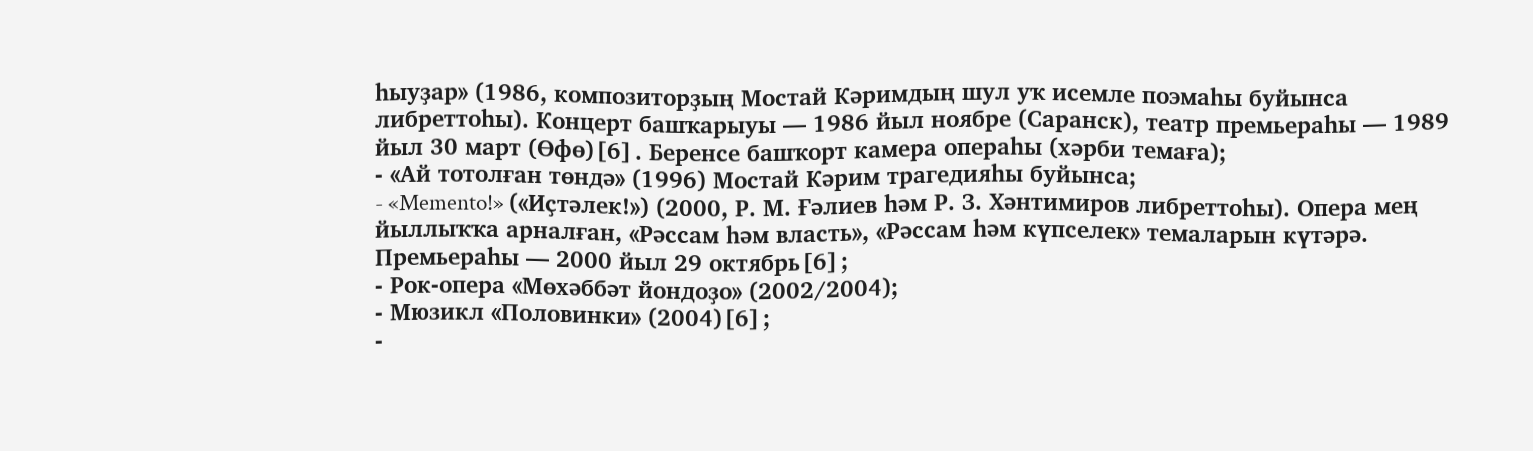һыуҙар» (1986, композиторҙың Мостай Кәримдың шул уҡ исемле поэмаһы буйынса либреттоһы). Концерт башҡарыуы — 1986 йыл ноябре (Саранск), театр премьераһы — 1989 йыл 30 март (Өфө)[6]. Беренсе башҡорт камера операһы (хәрби темаға);
- «Ай тотолған төндә» (1996) Мостай Кәрим трагедияһы буйынса;
- «Memento!» («Иҫтәлек!») (2000, Р. М. Ғәлиев һәм Р. З. Хәнтимиров либреттоһы). Опера мең йыллыҡҡа арналған, «Рәссам һәм власть», «Рәссам һәм күпселек» темаларын күтәрә. Премьераһы — 2000 йыл 29 октябрь[6];
- Рок-опера «Мөхәббәт йондоҙо» (2002/2004);
- Мюзикл «Половинки» (2004)[6];
-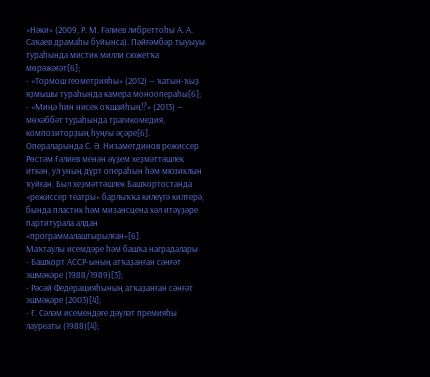«Нәки» (2009, Р. М. Ғәлиев либреттоһы А. А. Саҡаев драмаһы буйынса). Пәйғәмбәр тыуыуы тураһында мистик милли сюжетҡа мөрәжәғәт[6];
- «Тормош геометрияһы» (2012) — ҡатын-ҡыҙ яҙмышы тураһында камера моноопераһы[6];
- «Миңә һин нисек оҡшайһың!?» (2013) — мөхәббәт тураһында трагикомедия, композиторҙың һуңғы әҫәре[6].
Операларында С. Ә. Низаметдинов режиссер Рөстәм Ғәлиев менән әүҙем хеҙмәттәшлек иткән, ул уның дүрт операһын һәм мюзиклын ҡуйған. Был хеҙмәттәшлек Башҡортостанда «режиссер театры» барлыҡҡа килеүгә килтерә, бында пластик һәм мизансцена хәл итәүҙәре партитурала алдан «программалаштырылған»[6].
Маҡтаулы исемдәре һәм башҡа наградалары
- Башҡорт АССР-ының атҡаҙанған сәнғәт эшмәкәре (1988/1989)[3];
- Рәсәй Федерацияһының атҡаҙанған сәнғәт эшмәкәре (2003)[4];
- Ғ. Сәләм исемендәге дәүләт премияһы лауреаты (1988)[4];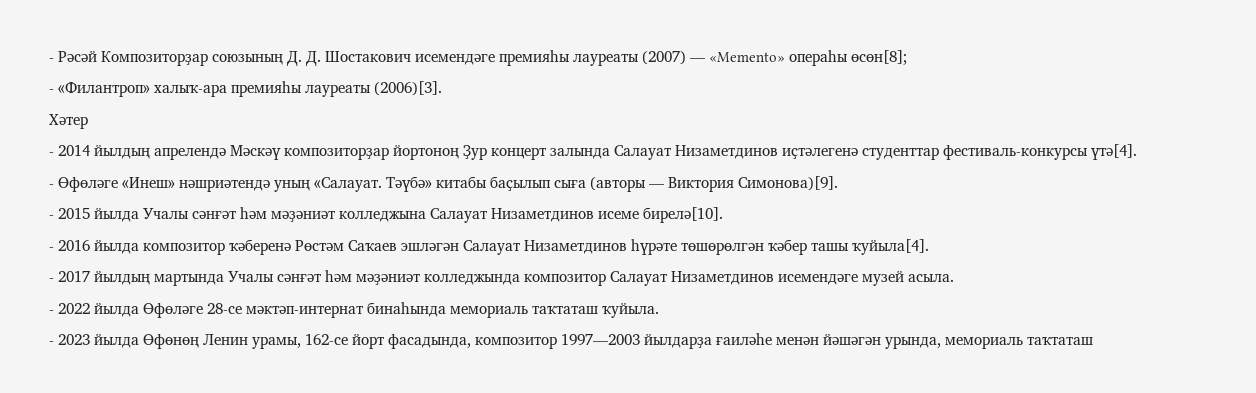- Рәсәй Композиторҙар союзының Д. Д. Шостакович исемендәге премияһы лауреаты (2007) — «Memento» операһы өсөн[8];
- «Филантроп» халыҡ-ара премияһы лауреаты (2006)[3].
Хәтер
- 2014 йылдың апрелендә Мәскәү композиторҙар йортоноң Ҙур концерт залында Салауат Низаметдинов иҫтәлегенә студенттар фестиваль-конкурсы үтә[4].
- Өфөләге «Инеш» нәшриәтендә уның «Салауат. Тәүбә» китабы баҫылып сыға (авторы — Виктория Симонова)[9].
- 2015 йылда Учалы сәнғәт һәм мәҙәниәт колледжына Салауат Низаметдинов исеме бирелә[10].
- 2016 йылда композитор ҡәберенә Рөстәм Саҡаев эшләгән Салауат Низаметдинов һүрәте төшөрөлгән ҡәбер ташы ҡуйыла[4].
- 2017 йылдың мартында Учалы сәнғәт һәм мәҙәниәт колледжында композитор Салауат Низаметдинов исемендәге музей асыла.
- 2022 йылда Өфөләге 28-се мәктәп-интернат бинаһында мемориаль таҡтаташ ҡуйыла.
- 2023 йылда Өфөнөң Ленин урамы, 162-се йорт фасадында, композитор 1997—2003 йылдарҙа ғаиләһе менән йәшәгән урында, мемориаль таҡтаташ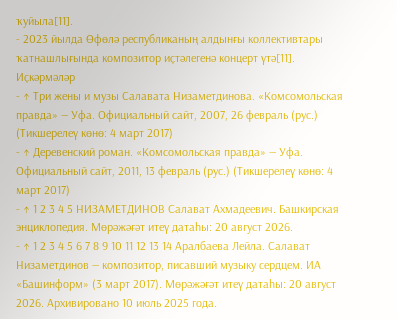ҡуйыла[11].
- 2023 йылда Өфөлә республиканың алдынғы коллективтары ҡатнашлығында композитор иҫтәлегенә концерт үтә[11].
Иҫкәрмәләр
- ↑ Три жены и музы Салавата Низаметдинова. «Комсомольская правда» — Уфа. Официальный сайт, 2007, 26 февраль (рус.) (Тикшерелеү көнө: 4 март 2017)
- ↑ Деревенский роман. «Комсомольская правда» — Уфа. Официальный сайт, 2011, 13 февраль (рус.) (Тикшерелеү көнө: 4 март 2017)
- ↑ 1 2 3 4 5 НИЗАМЕТДИНОВ Салават Ахмадеевич. Башкирская энциклопедия. Мөрәжәғәт итеү датаһы: 20 август 2026.
- ↑ 1 2 3 4 5 6 7 8 9 10 11 12 13 14 Аралбаева Лейла. Салават Низаметдинов — композитор, писавший музыку сердцем. ИА «Башинформ» (3 март 2017). Мөрәжәғәт итеү датаһы: 20 август 2026. Архивировано 10 июль 2025 года.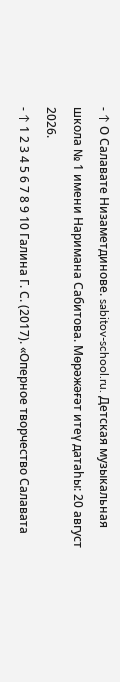- ↑ О Салавате Низаметдинове. sabitov-school.ru. Детская музыкальная школа № 1 имени Наримана Сабитова. Мөрәжәғәт итеү датаһы: 20 август 2026.
- ↑ 1 2 3 4 5 6 7 8 9 10 Галина Г. С. (2017). «Оперное творчество Салавата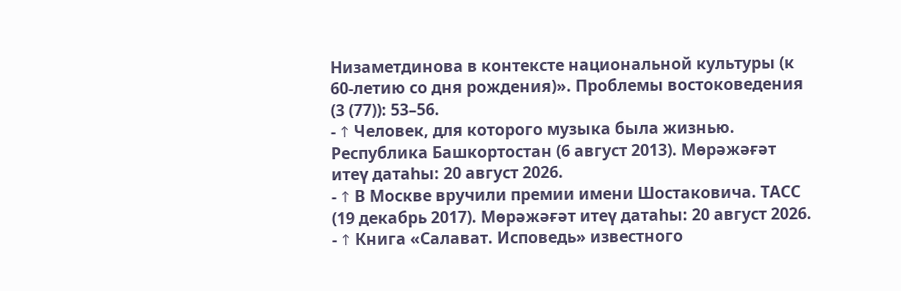Низаметдинова в контексте национальной культуры (к 60-летию со дня рождения)». Проблемы востоковедения (3 (77)): 53–56.
- ↑ Человек, для которого музыка была жизнью. Республика Башкортостан (6 август 2013). Мөрәжәғәт итеү датаһы: 20 август 2026.
- ↑ В Москве вручили премии имени Шостаковича. ТАСС (19 декабрь 2017). Мөрәжәғәт итеү датаһы: 20 август 2026.
- ↑ Книга «Салават. Исповедь» известного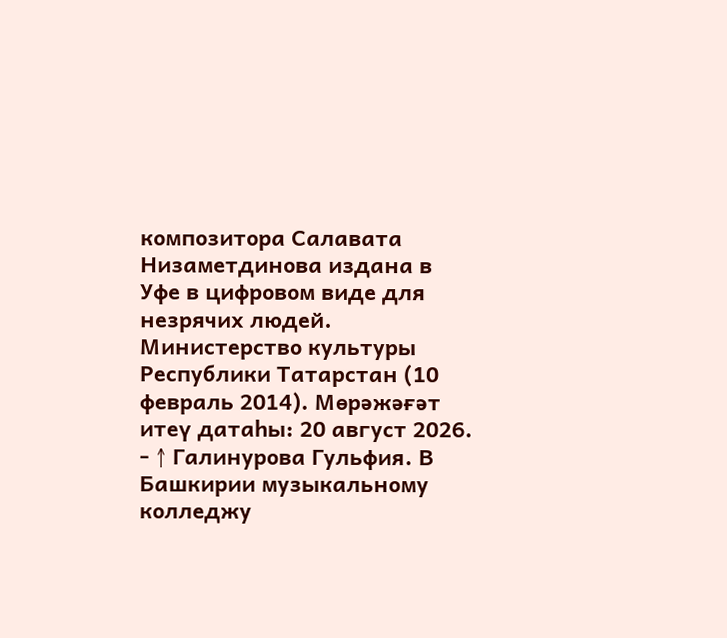композитора Салавата Низаметдинова издана в Уфе в цифровом виде для незрячих людей. Министерство культуры Республики Татарстан (10 февраль 2014). Мөрәжәғәт итеү датаһы: 20 август 2026.
- ↑ Галинурова Гульфия. В Башкирии музыкальному колледжу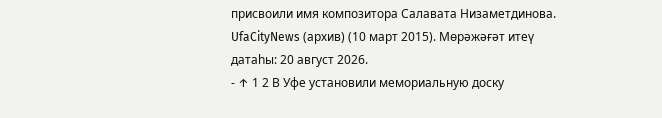присвоили имя композитора Салавата Низаметдинова. UfaCityNews (архив) (10 март 2015). Мөрәжәғәт итеү датаһы: 20 август 2026.
- ↑ 1 2 В Уфе установили мемориальную доску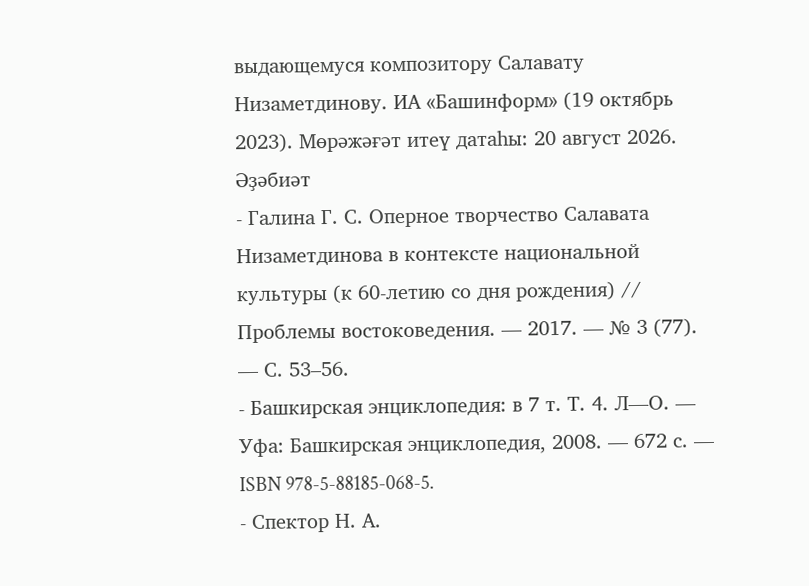выдающемуся композитору Салавату Низаметдинову. ИА «Башинформ» (19 октябрь 2023). Мөрәжәғәт итеү датаһы: 20 август 2026.
Әҙәбиәт
- Галина Г. С. Оперное творчество Салавата Низаметдинова в контексте национальной культуры (к 60-летию со дня рождения) // Проблемы востоковедения. — 2017. — № 3 (77). — С. 53–56.
- Башкирская энциклопедия: в 7 т. Т. 4. Л—О. — Уфа: Башкирская энциклопедия, 2008. — 672 с. — ISBN 978-5-88185-068-5.
- Спектор Н. А.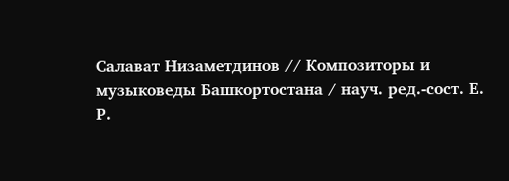Салават Низаметдинов // Композиторы и музыковеды Башкортостана / науч. ред.-сост. Е. Р.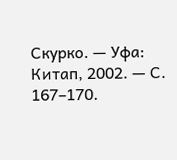Скурко. — Уфа: Китап, 2002. — С. 167–170.